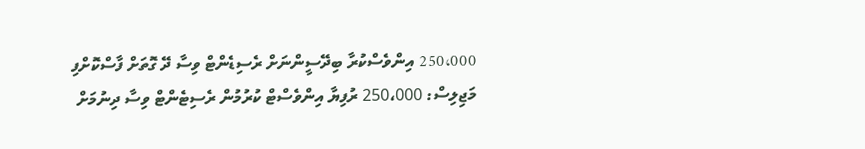250،000 އިންވެސްކުރާ ބިދޭސީންނަށް ރެސިޑެންޓް ވިސާ ދޭ ގޮތަށް ފާސްކޮށްފި
މަޖިލިސް: 250،000 ރުފިޔާ އިންވެސްޓް ކުރުމުން ރެސިޓެންޓް ވިސާ ދިނުމަށް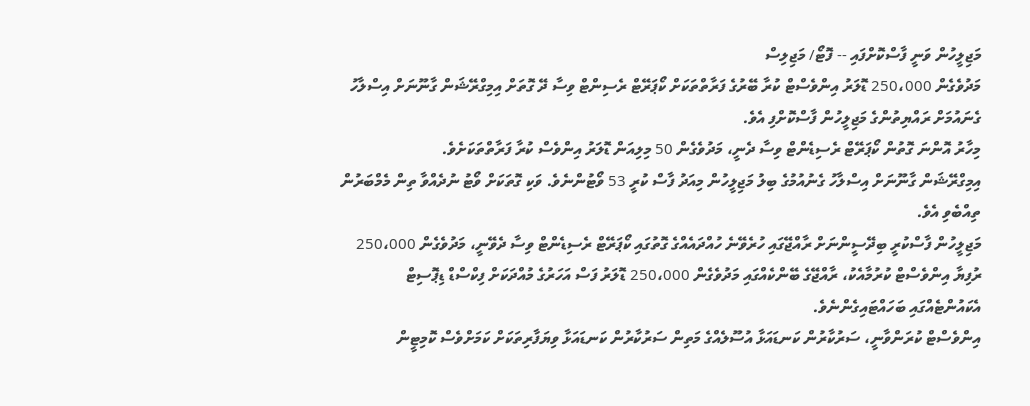މަޖިލީހުން ވަނީ ފާސްކޮށްފައި -- ފޮޓޯ/ މަޖިލިސް
މަދުވެގެން 250،000 ޑޮލަރު އިންވެސްޓް ކުރާ ބޭރުގެ ފަރާތްތަކަށް ކޯޕަރޭޓް ރެސިންޓް ވިސާ ދޭ ގޮތަށް އިމިގްރޭޝަން ގާނޫނަށް އިސްލާހު ގެނައުމަށް ރައްޔިތުންގެ މަޖިލީހުން ފާސްކޮށްފި އެވެ.
މިހާރު އޮންނަ ގޮތުން ކޯޕަރޭޓް ރެސިޑެންޓް ވިސާ ދެނީ، މަދުވެގެން 50 މިލިއަން ޑޮލަރު އިންވެސް ކުރާ ފަރާތްތަކަށެވެ.
އިމިގްރޭޝަން ގާނޫނަށް އިސްލާހު ގެނުއުމުގެ ބިލު މަޖިލީހުން މިއަދު ފާސް ކުރީ 53 ވޯޓުންނެވެ. ވަކި ގޮތަކަށް ވޯޓު ނުދެއްވާ ތިން މެމްބަރުން ތިއްބެވި އެވެ.
މަޖިލީހުން ފާސްކުރީ ބިދޭސީންނަށް ރާއްޖޭގައި ހުރެވޭނެ ހުއްދައެއްގެ ގޮތުގައި ކޯޕަރޭޓް ރެސިޑެންޓް ވިސާ ދެވޭނީ، މަދުވެގެން 250،000 ރުފިޔާ އިންވެސްޓް ކުރުމާއެކު، ރާއްޖޭގެ ބޭންކެއްގައި މަދުވެގެން 250،000 ޑޮލަރު ފަސް އަހަރުގެ މުއްދަކަށް ފިކްސްޑް ޑިޕޮސިޓް އެކައުންޓެއްގައި ބަހައްޓައިގެންނެވެ.
އިންވެސްޓް ކުރަންވާނީ، ސަރުކާރުން ކަނޑައަޅާ އުސޫލެއްގެ މަތިން ސަރުކާރުން ކަނޑައަޅާ ވިޔަފާރިތަކަށް ކަމަށްވެސް ކޮމިޓީން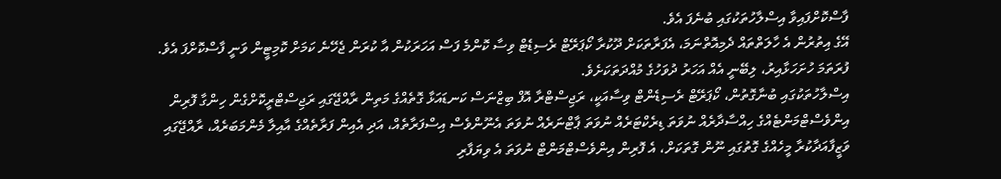ފާސްކޮށްފައިވާ އިސްލާހުތަކުގައި ބުނެފަ އެވެ.
އޭގެ އިތުރުން އެ ހާލަތްތައް ދެމިއޮތްނަމަ، އެފަރާތަކަށް ދޫކުރާ ކޯޕަރޭޓް ރެސިޑެޓް ވިސާ ކޮންމެ ފަސް އަހަރަކުން އާ ކުރަން ޖެހޭނެ ކަމަށް ކޮމިޓީން ވަނީ ފާސްކޮށްފަ އެވެ. ފުރަތަމަ ހުށަހަޅާއިރު، ލިބޭނީ އެއް އަހަރު ދުވަހުގެ މުއްދަތަކަށެވެ.
އިސްލާހުތަކުގައި ބުނާގޮތުން، ކޯޕަރޭޓް ރެސިޑެންޓް ވިސާއަކީ، ރަޖިސްޓްރާ އޮފް ބިޒްނަސް ކަނޑައަޅާ ގޮތެއްގެ މަތިން ރާއްޖޭގައި ރަޖިސްޓްރީކޮށްގެން ހިންގާ ފޮރިން އިންވެސްޓްމަންޓެއްގެ ހިއްސާދާރެއް ނުވަތަ ޑިރެކްޓަރެއް ނުވަތަ ޕާޓްނަރެއް ނުވަތަ އެނޫންވެސް އިސްފަރާތެއް، އަދި އެއިން ފަރާތެއްގެ އާއިލާ މެންމަބަރެއް، ރާއްޖޭގައި ވަޒީފާއަދާކުރާ މީހެއްގެ ގޮތުގައި ނޫން ގޮތަކަށް، އެ ފޮރިން އިންވެސްޓްމަންޓް ނުވަތަ އެ ވިޔަފާރި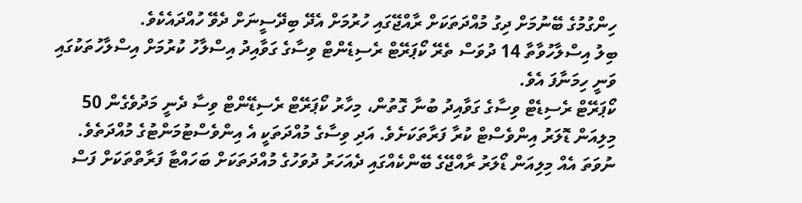ހިންގުމުގެ ބޭނުމަށް ދިގު މުއްދަތަކަށް ރާއްޖޭގައި ހުރުމަށް އެދޭ ބިދޭސީނަށް ދެވޭ ހުއްދައެކެވެ.
ބިލު އިސްލާހުވާތާ 14 ދުވަސް ތެރޭ ކޯޕަރޭޓް ރެސިޑެންޓް ވިސާގެ ގަވާއިދު އިސްލާހު ކުރުމަށް އިސްލާހުތަކުގައި ވަނީ ހިމަނާފަ އެވެ.
ކޯޕަރޭޓް ރެސިޑެޓް ވިސާގެ ގަވާއިދު ބުނާ ގޮތުން، މިހާރު ކޯޕަރޭޓް ރެސިޑޭންޓް ވިސާ ދެނީ މަދުވެގެން 50 މިލިއަން ޑޮލަރު އިންވެސްޓް ކުރާ ފަރާތަކަށެވެ. އަދި ވިސާގެ މުއްދަތަކީ އެ އިންވެސްޓުމަންޓުގެ މުއްދަތެވެ. ނުވަތަ އެއް މިލިއަން ޑޯލަރު ރާއްޖޭގެ ބޭންކެއްގައި ދެއަހަރު ދުވަހުގެ މުއްދަތަކަށް ބަހައްޓާ ފަރާތްތަކަށް ފަސް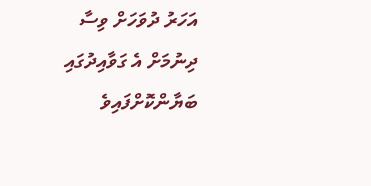އަހަރު ދުވަހަށް ވިސާ ދިނުމަށް އެ ގަވާއިދުގައި ބަޔާންކޮށްފައިވެ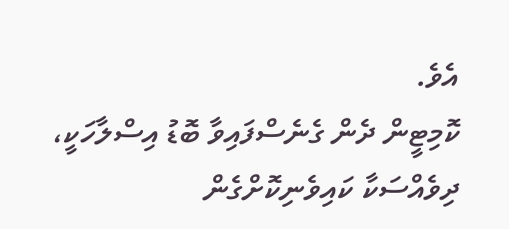އެވެ.
ކޮމިޓީން ދެން ގެނެސްފައިވާ ބޮޑު އިސްލާހަކީ، ދިވެއްސަކާ ކައިވެނިކޮށްގެން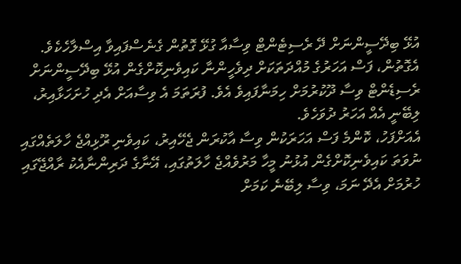އުޅޭ ބިދޭސީންނަށް ދޭ ރެސިޓެންޓް ވިސާއާ ގުޅޭ ގޮތުން ގެނެސްފައިވާ އިސްލާހެކެވެ. އެގޮތުން، ފަސް އަހަރުގެ މުއްދަތަކަށް ދިވެހީންނާ ކައިވެނިކޮށްގެން އުޅޭ ބިދޭސީންނަށް ރެސިޑެންޓް ވިސާ ދޫކުރުމަށް ހިމަނާފައިވެ އެވެ. ފުރަތަމަ އެ ވިސާއަށް އެދި ހުށަހަޅާއިރު، ލިބޭނީ އެއް އަހަރު ދުވަހެވެ.
އެއަށްފަހު، ކޮންމެ ފަސް އަހަރަކުން ވިސާ އާކުރަން ޖެހޭއިރު، ކައިވެނި ރޫޅިއްޖެ ހާލަތެއްގައި ނުވަތަ ކައިވެނިކޮށްގެން އުޅުނު މީހާ މަރުވެއްޖެ ހާލަތުގައި، އޭނާގެ ދަރިންނާއެކު ރާއްޖޭގައި ހުރުމަށް އެދޭ ނަމަ، ވިސާ ލިބޭނެ ކަމަށް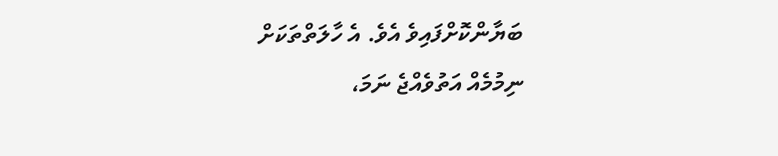ބަޔާންކޮށްފައިވެ އެވެ. އެ ހާލަތްތަކަށް ނިމުމެއް އަތުވެއްޖެ ނަމަ،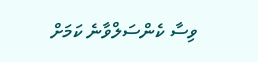ވިސާ ކެންސަލްވާނެ ކަމަށް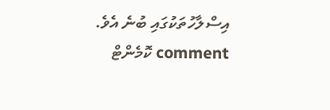އިސްލާހުތަކުގައި ބުނެ އެވެ.
comment ކޮމެންޓް